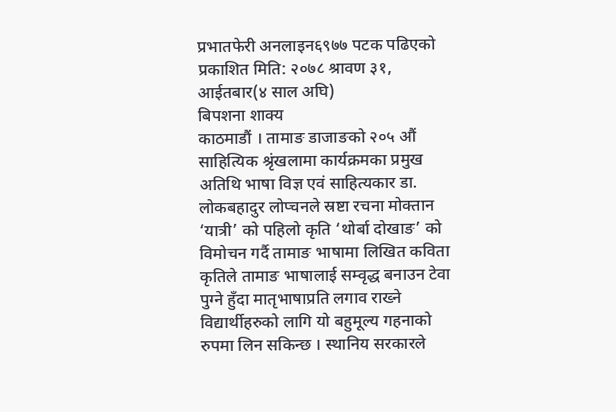प्रभातफेरी अनलाइन६९७७ पटक पढिएको प्रकाशित मिति: २०७८ श्रावण ३१, आईतबार(४ साल अघि)
बिपशना शाक्य
काठमाडौं । तामाङ डाजाङको २०५ औं साहित्यिक श्रृंखलामा कार्यक्रमका प्रमुख अतिथि भाषा विज्ञ एवं साहित्यकार डा. लोकबहादुर लोप्चनले स्रष्टा रचना मोक्तान ‘यात्री’ को पहिलो कृति ‘थोर्बा दोखाङ’ को विमोचन गर्दै तामाङ भाषामा लिखित कविता कृतिले तामाङ भाषालाई सम्वृद्ध बनाउन टेवा पुग्ने हुँदा मातृभाषाप्रति लगाव राख्ने विद्यार्थीहरुको लागि यो बहुमूल्य गहनाको रुपमा लिन सकिन्छ । स्थानिय सरकारले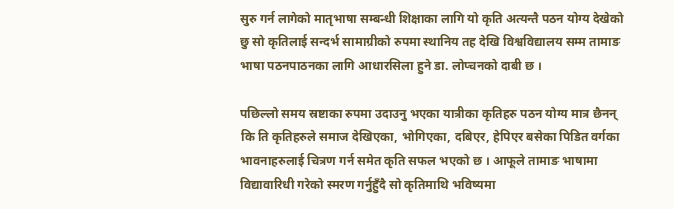सुरु गर्न लागेको मातृभाषा सम्बन्धी शिक्षाका लागि यो कृति अत्यन्तै पठन योग्य देखेको छु सो कृतिलाई सन्दर्भ सामाग्रीको रुपमा स्थानिय तह देखि विश्वविद्यालय सम्म तामाङ भाषा पठनपाठनका लागि आधारसिला हुने डा. लोप्चनको दाबी छ ।

पछिल्लो समय स्रष्टाका रुपमा उदाउनु भएका यात्रीका कृतिहरु पठन योग्य मात्र छैनन् कि ति कृतिहरुले समाज देखिएका, भोगिएका, दबिएर, हेपिएर बसेका पिडित वर्गका भावनाहरुलाई चित्रण गर्न समेत कृति सफल भएको छ । आफूले तामाङ भाषामा विद्यावारिधी गरेको स्मरण गर्नुहुँदै सो कृतिमाथि भविष्यमा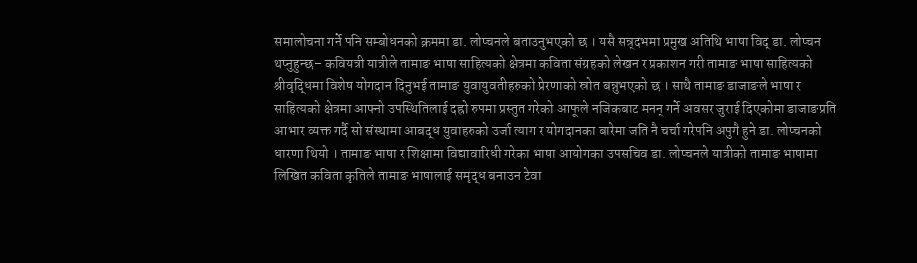समालोचना गर्ने पनि सम्बोधनको क्रममा डा. लोप्चनले बताउनुभएको छ । यसै सन्र्दभमा प्रमुख अतिथि भाषा विद् डा. लोप्चन थप्नुहुन्छ– कवियत्री यात्रीले तामाङ भाषा साहित्यको क्षेत्रमा कविता संग्रहको लेखन र प्रकाशन गरी तामाङ भाषा साहित्यको श्रीवृद्धिमा विशेष योगदान दिनुभई तामाङ युवायुवतीहरुको प्रेरणाको स्रोत बन्नुभएको छ । साथै तामाङ डाजाङले भाषा र साहित्यको क्षेत्रमा आफ्नो उपस्थितिलाई दह्रो रुपमा प्रस्तुत गरेको आफूले नजिकबाट मनन् गर्ने अवसर जुराई दिएकोमा डाजाङप्रति आभार व्यक्त गर्दै सो संस्थामा आबद्ध युवाहरुको उर्जा त्याग र योगदानका बारेमा जति नै चर्चा गरेपनि अपुगै हुने डा. लोप्चनको धारणा थियो । तामाङ भाषा र शिक्षामा विद्यावारिधी गरेका भाषा आयोगका उपसचिव डा. लोप्चनले यात्रीको तामाङ भाषामा लिखित कविता कृतिले तामाङ भाषालाई समृद्ध बनाउन टेवा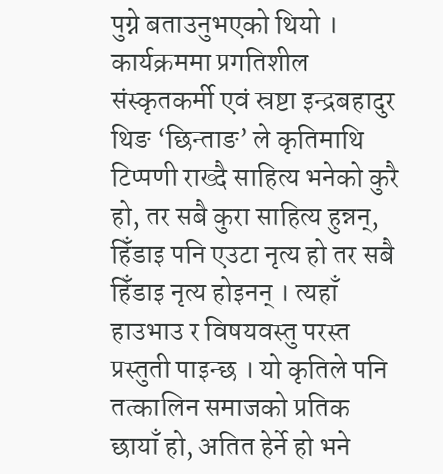पुग्ने बताउनुभएको थियो ।
कार्यक्रममा प्रगतिशील संस्कृतकर्मी एवं स्रष्टा इन्द्रबहादुर थिङ ‘छिन्ताङ’ ले कृतिमाथि टिप्पणी राख्दै साहित्य भनेको कुरै हो, तर सबै कुरा साहित्य हुन्नन्, हिँडाइ पनि एउटा नृत्य हो तर सबै हिँडाइ नृत्य होइनन् । त्यहाँ हाउभाउ र विषयवस्तु परस्त प्रस्तुती पाइन्छ । यो कृतिले पनि तत्कालिन समाजको प्रतिक छायाँ हो, अतित हेर्ने हो भने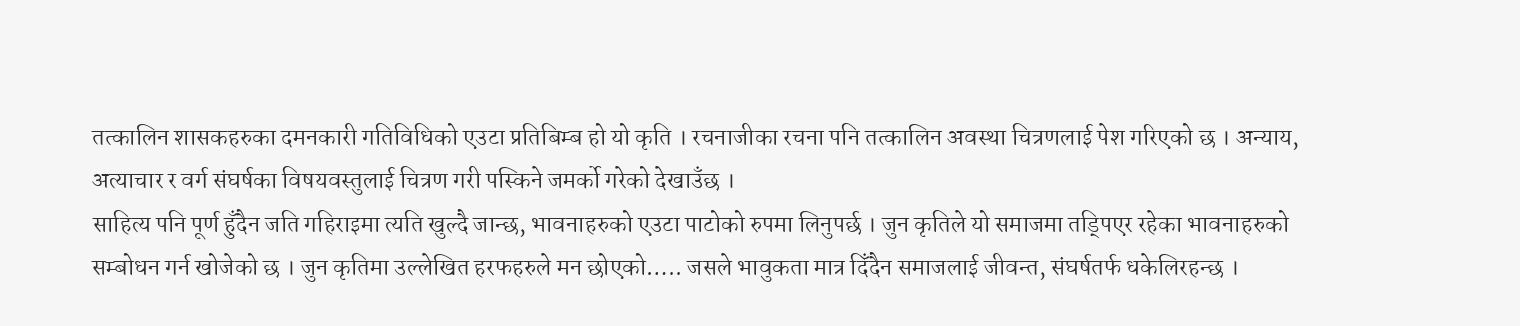तत्कालिन शासकहरुका दमनकारी गतिविधिको एउटा प्रतिबिम्ब हो यो कृति । रचनाजीका रचना पनि तत्कालिन अवस्था चित्रणलाई पेश गरिएको छ । अन्याय, अत्याचार र वर्ग संघर्षका विषयवस्तुलाई चित्रण गरी पस्किने जमर्को गरेको देखाउँछ ।
साहित्य पनि पूर्ण हुँदैन जति गहिराइमा त्यति खुल्दै जान्छ, भावनाहरुको एउटा पाटोको रुपमा लिनुपर्छ । जुन कृतिले यो समाजमा तड्पिएर रहेका भावनाहरुको सम्बोधन गर्न खोजेको छ । जुन कृतिमा उल्लेखित हरफहरुले मन छोएको….. जसले भावुकता मात्र दिँदैन समाजलाई जीवन्त, संघर्षतर्फ धकेलिरहन्छ ।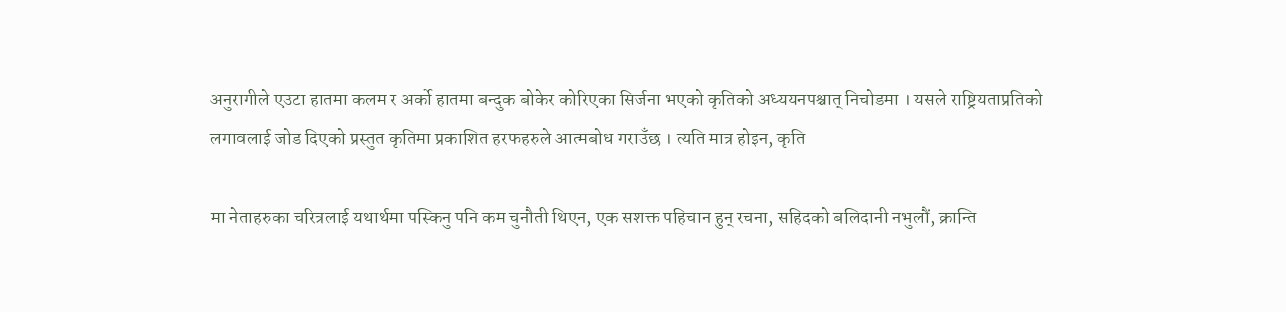अनुरागीले एउटा हातमा कलम र अर्को हातमा बन्दुक बोकेर कोरिएका सिर्जना भएको कृतिको अध्ययनपश्चात् निचोडमा । यसले राष्ट्रियताप्रतिको लगावलाई जोड दिएको प्रस्तुत कृतिमा प्रकाशित हरफहरुले आत्मबोध गराउँछ । त्यति मात्र होइन, कृति

मा नेताहरुका चरित्रलाई यथार्थमा पस्किनु पनि कम चुनौती थिएन, एक सशक्त पहिचान हुन् रचना, सहिदको बलिदानी नभुलौं, क्रान्ति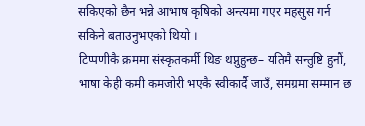सकिएको छैन भन्ने आभाष कृषिको अन्त्यमा गएर महसुस गर्न सकिने बताउनुभएको थियो ।
टिप्पणीकै क्रममा संस्कृतकर्मी थिङ थप्नुहुन्छ– यतिमै सन्तुष्टि हुनौं, भाषा केही कमी कमजोरी भएकै स्वीकार्दै जाउँ, समग्रमा सम्मान छ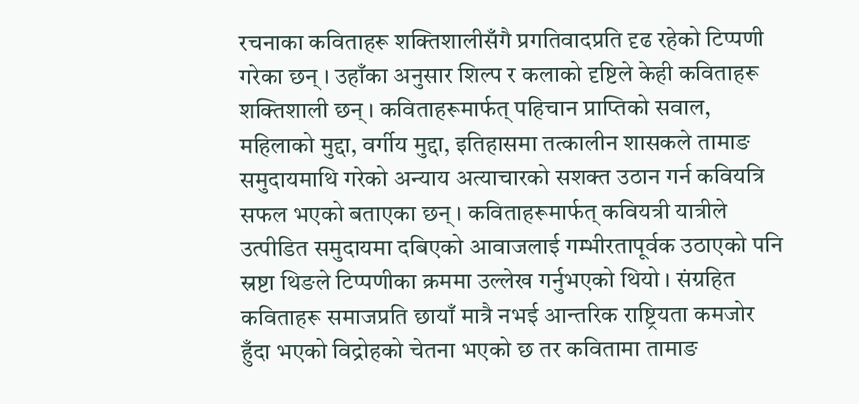रचनाका कविताहरू शक्तिशालीसँगै प्रगतिवादप्रति दृढ रहेको टिप्पणी गरेका छन् । उहाँका अनुसार शिल्प र कलाको दृष्टिले केही कविताहरू शक्तिशाली छन् । कविताहरूमार्फत् पहिचान प्राप्तिको सवाल, महिलाको मुद्दा, वर्गीय मुद्दा, इतिहासमा तत्कालीन शासकले तामाङ समुदायमाथि गरेको अन्याय अत्याचारको सशक्त उठान गर्न कवियत्रि सफल भएको बताएका छन् । कविताहरूमार्फत् कवियत्री यात्रीले उत्पीडित समुदायमा दबिएको आवाजलाई गम्भीरतापूर्वक उठाएको पनि स्रष्टा थिङले टिप्पणीका क्रममा उल्लेख गर्नुभएको थियो । संग्रहित कविताहरू समाजप्रति छायाँ मात्रै नभई आन्तरिक राष्ट्रियता कमजोर हुँदा भएको विद्रोहको चेतना भएको छ तर कवितामा तामाङ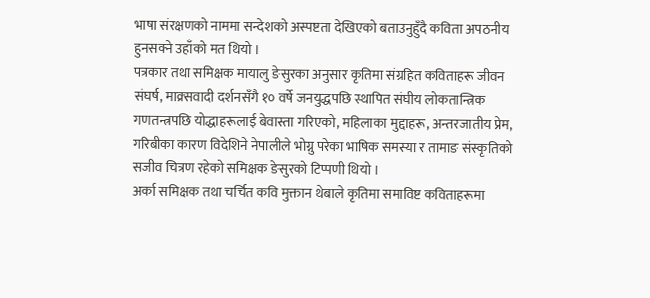भाषा संरक्षणको नाममा सन्देशको अस्पष्टता देखिएको बताउनुहुँदै कविता अपठनीय हुनसक्ने उहाँको मत थियो ।
पत्रकार तथा समिक्षक मायालु ङेसुरका अनुसार कृतिमा संग्रहित कविताहरू जीवन संघर्ष, माक्र्सवादी दर्शनसँगै १० वर्षे जनयुद्धपछि स्थापित संघीय लोकतान्त्रिक गणतन्त्रपछि योद्धाहरूलाई बेवास्ता गरिएको, महिलाका मुद्दाहरू, अन्तरजातीय प्रेम, गरिबीका कारण विदेशिने नेपालीले भोग्नु परेका भाषिक समस्या र तामाङ संस्कृतिको सजीव चित्रण रहेको समिक्षक ङेसुरको टिप्पणी थियो ।
अर्का समिक्षक तथा चर्चित कवि मुक्तान थेबाले कृतिमा समाविष्ट कविताहरूमा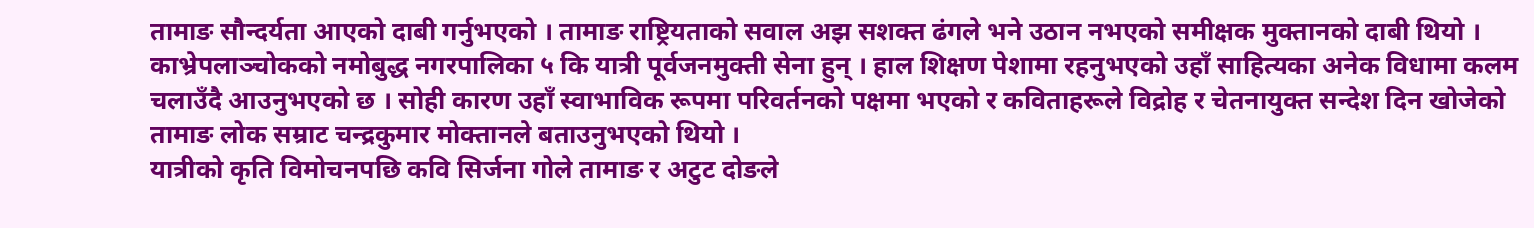तामाङ सौन्दर्यता आएको दाबी गर्नुभएको । तामाङ राष्ट्रियताको सवाल अझ सशक्त ढंगले भने उठान नभएको समीक्षक मुक्तानको दाबी थियो ।
काभ्रेपलाञ्चोकको नमोबुद्ध नगरपालिका ५ कि यात्री पूर्वजनमुक्ती सेना हुन् । हाल शिक्षण पेशामा रहनुभएको उहाँ साहित्यका अनेक विधामा कलम चलाउँदै आउनुभएको छ । सोही कारण उहाँ स्वाभाविक रूपमा परिवर्तनको पक्षमा भएको र कविताहरूले विद्रोह र चेतनायुक्त सन्देश दिन खोजेको तामाङ लोक सम्राट चन्द्रकुमार मोक्तानले बताउनुभएको थियो ।
यात्रीको कृति विमोचनपछि कवि सिर्जना गोले तामाङ र अटुट दोङले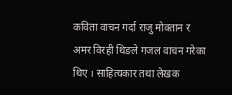कविता वाचन गर्दा राजु मोक्तान र अमर विरही थिङले गजल वाचन गरेका थिए । साहित्यकार तथा लेखक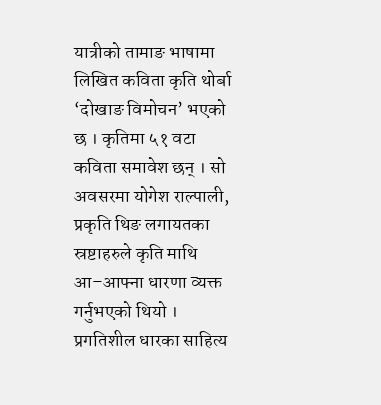यात्रीको तामाङ भाषामा लिखित कविता कृति थोर्बा ‘दोखाङ विमोचन’ भएको छ । कृतिमा ५१ वटा कविता समावेश छन् । सो अवसरमा योगेश राल्पाली, प्रकृति थिङ लगायतका स्रष्टाहरुले कृति माथि आ–आफ्ना धारणा व्यक्त गर्नुभएको थियो । प्रगतिशील धारका साहित्य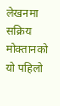लेखनमा सक्रिय मोक्तानको यो पहिलो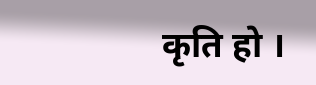कृति हो ।